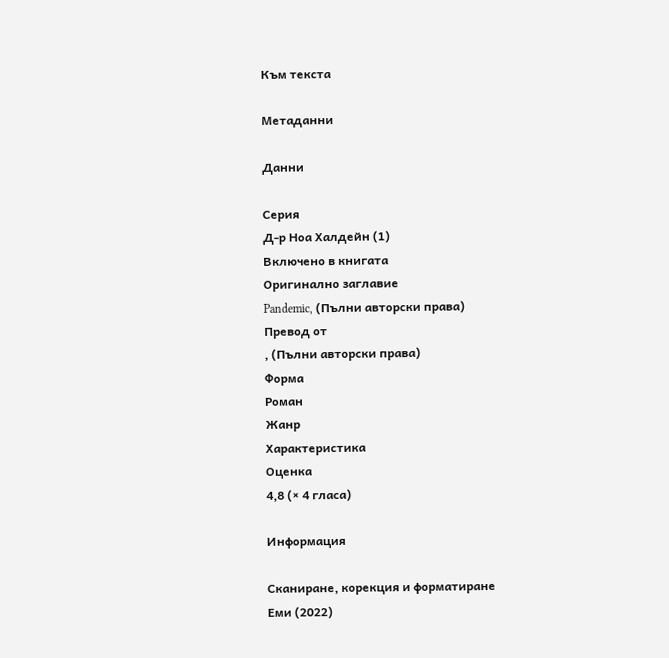Към текста

Метаданни

Данни

Серия
Д-р Ноа Халдейн (1)
Включено в книгата
Оригинално заглавие
Pandemic, (Пълни авторски права)
Превод от
, (Пълни авторски права)
Форма
Роман
Жанр
Характеристика
Оценка
4,8 (× 4 гласа)

Информация

Сканиране, корекция и форматиране
Еми (2022)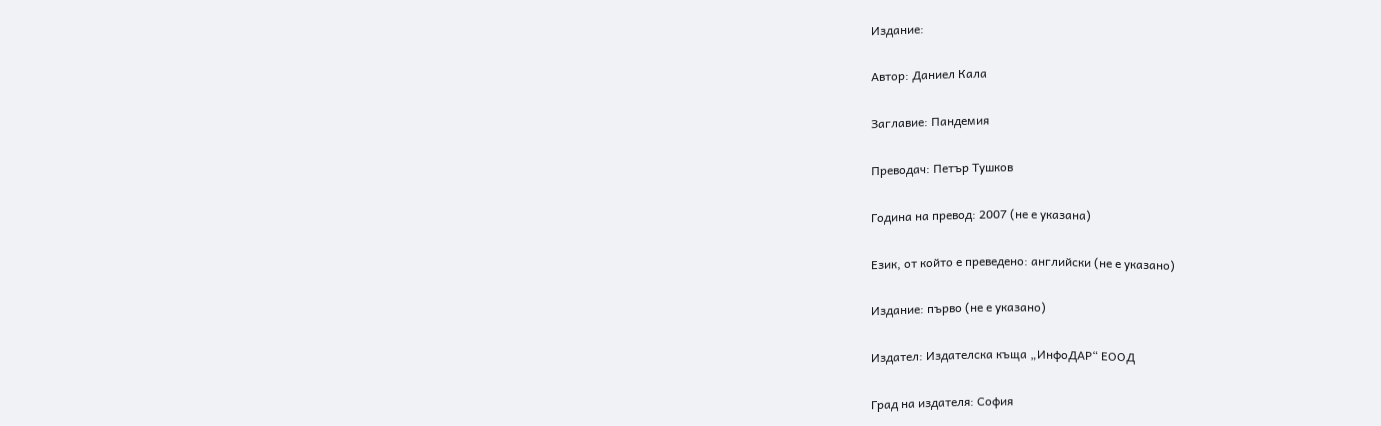Издание:

Автор: Даниел Кала

Заглавие: Пандемия

Преводач: Петър Тушков

Година на превод: 2007 (не е указана)

Език, от който е преведено: английски (не е указано)

Издание: първо (не е указано)

Издател: Издателска къща „ИнфоДАР“ ЕООД

Град на издателя: София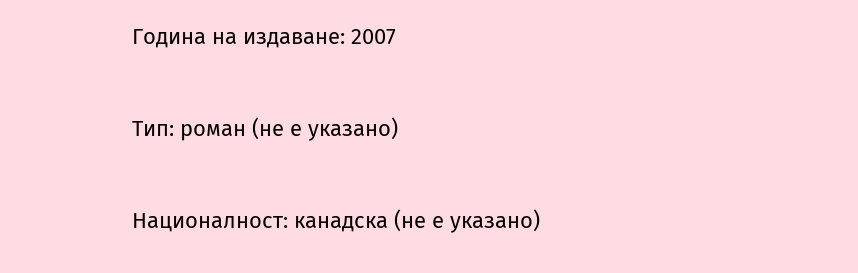Година на издаване: 2007

Тип: роман (не е указано)

Националност: канадска (не е указано)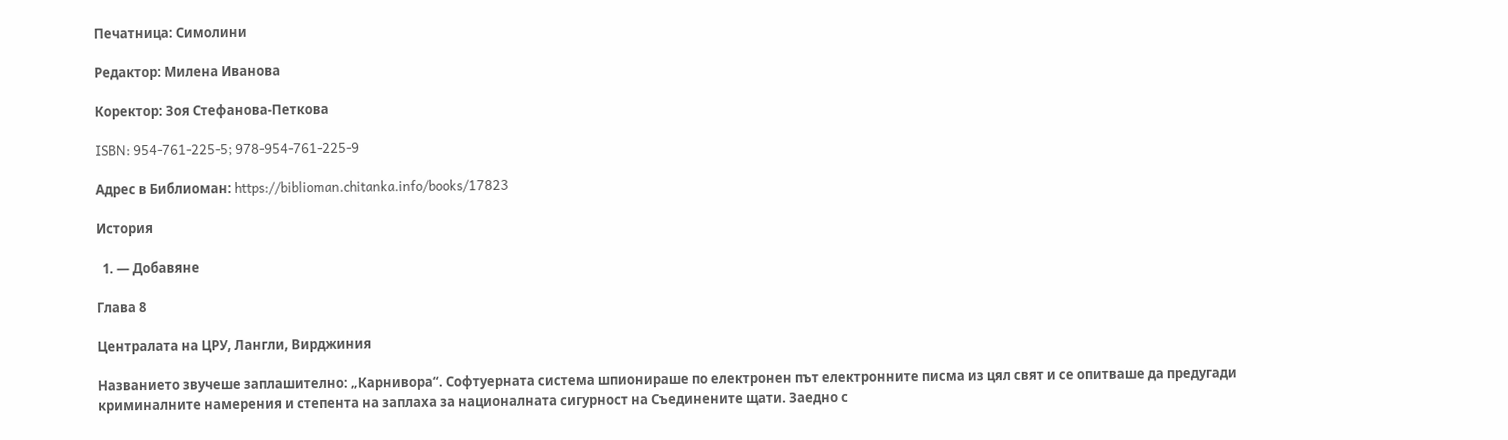Печатница: Симолини

Редактор: Милена Иванова

Коректор: Зоя Стефанова-Петкова

ISBN: 954-761-225-5; 978-954-761-225-9

Адрес в Библиоман: https://biblioman.chitanka.info/books/17823

История

  1. — Добавяне

Глава 8

Централата на ЦРУ, Лангли, Вирджиния

Названието звучеше заплашително: „Карнивора“. Софтуерната система шпионираше по електронен път електронните писма из цял свят и се опитваше да предугади криминалните намерения и степента на заплаха за националната сигурност на Съединените щати. Заедно с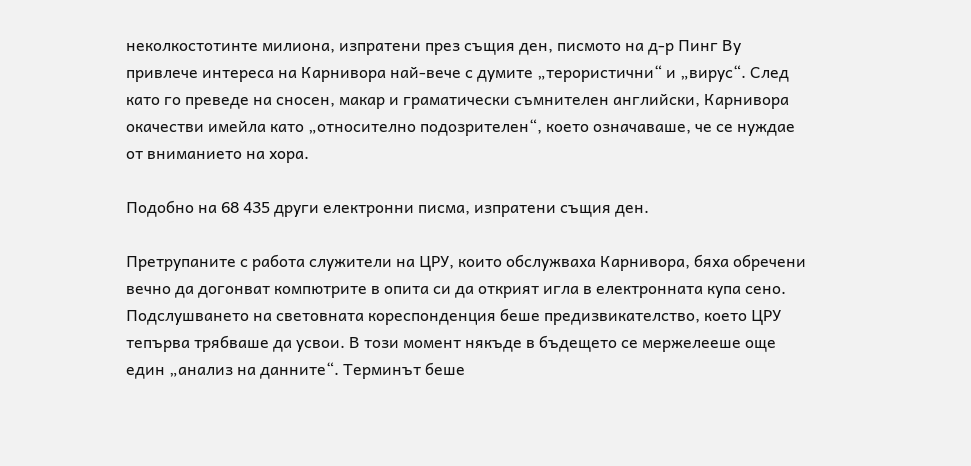неколкостотинте милиона, изпратени през същия ден, писмото на д-р Пинг Ву привлече интереса на Карнивора най-вече с думите „терористични“ и „вирус“. След като го преведе на сносен, макар и граматически съмнителен английски, Карнивора окачестви имейла като „относително подозрителен“, което означаваше, че се нуждае от вниманието на хора.

Подобно на 68 435 други електронни писма, изпратени същия ден.

Претрупаните с работа служители на ЦРУ, които обслужваха Карнивора, бяха обречени вечно да догонват компютрите в опита си да открият игла в електронната купа сено. Подслушването на световната кореспонденция беше предизвикателство, което ЦРУ тепърва трябваше да усвои. В този момент някъде в бъдещето се мержелееше още един „анализ на данните“. Терминът беше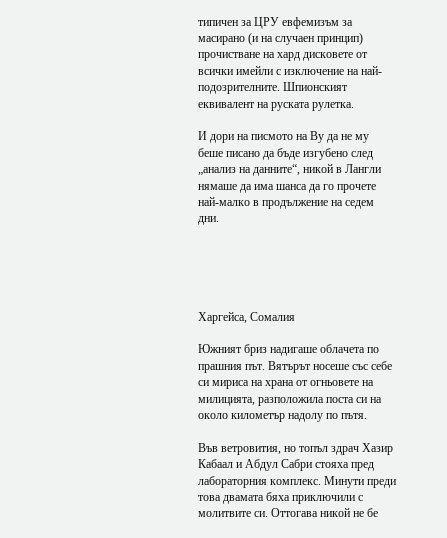типичен за ЦРУ евфемизъм за масирано (и на случаен принцип) прочистване на хард дисковете от всички имейли с изключение на най-подозрителните. Шпионският еквивалент на руската рулетка.

И дори на писмото на Ву да не му беше писано да бъде изгубено след „анализ на данните“, никой в Лангли нямаше да има шанса да го прочете най-малко в продължение на седем дни.





Харгейса, Сомалия

Южният бриз надигаше облачета по прашния път. Вятърът носеше със себе си мириса на храна от огньовете на милицията, разположила поста си на около километър надолу по пътя.

Във ветровития, но топъл здрач Хазир Кабаал и Абдул Сабри стояха пред лабораторния комплекс. Минути преди това двамата бяха приключили с молитвите си. Оттогава никой не бе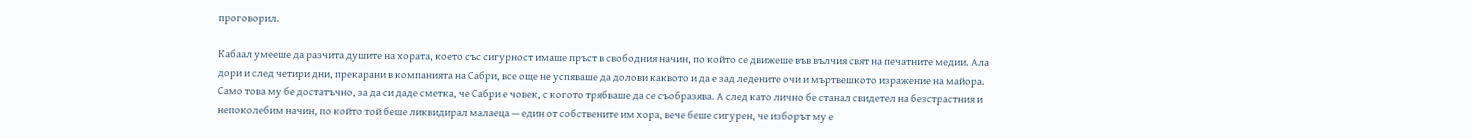проговорил.

Кабаал умееше да разчита душите на хората, което със сигурност имаше пръст в свободния начин, по който се движеше във вълчия свят на печатните медии. Ала дори и след четири дни, прекарани в компанията на Сабри, все още не успяваше да долови каквото и да е зад ледените очи и мъртвешкото изражение на майора. Само това му бе достатъчно, за да си даде сметка, че Сабри е човек, с когото трябваше да се съобразява. А след като лично бе станал свидетел на безстрастния и непоколебим начин, по който той беше ликвидирал малаеца — един от собствените им хора, вече беше сигурен, че изборът му е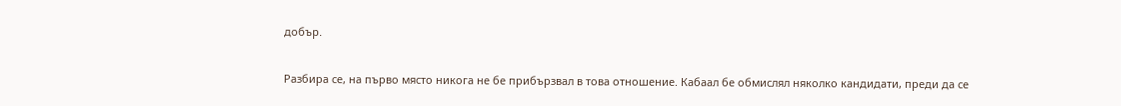добър.

Разбира се, на първо място никога не бе прибързвал в това отношение. Кабаал бе обмислял няколко кандидати, преди да се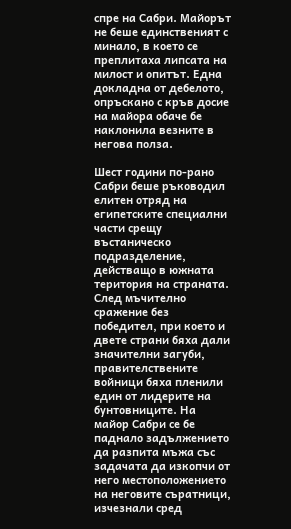спре на Сабри. Майорът не беше единственият с минало, в което се преплитаха липсата на милост и опитът. Една докладна от дебелото, опръскано с кръв досие на майора обаче бе наклонила везните в негова полза.

Шест години по-рано Сабри беше ръководил елитен отряд на египетските специални части срещу въстаническо подразделение, действащо в южната територия на страната. След мъчително сражение без победител, при което и двете страни бяха дали значителни загуби, правителствените войници бяха пленили един от лидерите на бунтовниците. На майор Сабри се бе паднало задължението да разпита мъжа със задачата да изкопчи от него местоположението на неговите съратници, изчезнали сред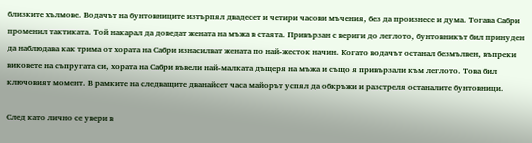близките хълмове. Водачът на бунтовниците изтърпял двадесет и четири часови мъчения, без да произнесе и дума. Тогава Сабри променил тактиката. Той накарал да доведат жената на мъжа в стаята. Привързан с вериги до леглото, бунтовникът бил принуден да наблюдава как трима от хората на Сабри изнасилват жената по най-жесток начин. Когато водачът останал безмълвен, въпреки виковете на съпругата си, хората на Сабри въвели най-малката дъщеря на мъжа и също я привързали към леглото. Това бил ключовият момент. В рамките на следващите дванайсет часа майорът успял да обкръжи и разстреля останалите бунтовници.

След като лично се увери в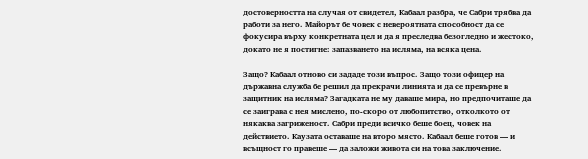достоверността на случая от свидетел, Кабаал разбра, че Сабри трябва да работи за него. Майорът бе човек с невероятната способност да се фокусира върху конкретната цел и да я преследва безогледно и жестоко, докато не я постигне: запазването на исляма, на всяка цена.

Защо? Кабаал отново си зададе този въпрос. Защо този офицер на държавна служба бе решил да прекрачи линията и да се превърне в защитник на исляма? Загадката не му даваше мира, но предпочиташе да се заиграва с нея мислено, по-скоро от любопитство, отколкото от някаква загриженост. Сабри преди всичко беше боец, човек на действието. Каузата оставаше на второ място. Кабаал беше готов — и всъщност го правеше — да заложи живота си на това заключение.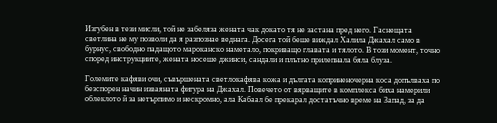Изгубен в тези мисли, той не забеляза жената чак докато тя не застана пред него. Гаснещата светлина не му позволи да я разпознае веднага. Досега той беше виждал Халила Джахал само в бурнус, свободно падащото мароканско наметало, покриващо главата и тялото. В този момент, точно според инструкциите, жената носеше джинси, сандали и плътно прилепнала бяла блуза.

Големите кафяви очи, съвършената светлокафява кожа и дългата коприненочерна коса допълваха по безспорен начин изваяната фигура на Джахал. Повечето от вярващите в комплекса биха намерили облеклото й за нетърпимо и нескромно, ала Кабаал бе прекарал достатъчно време на Запад, за да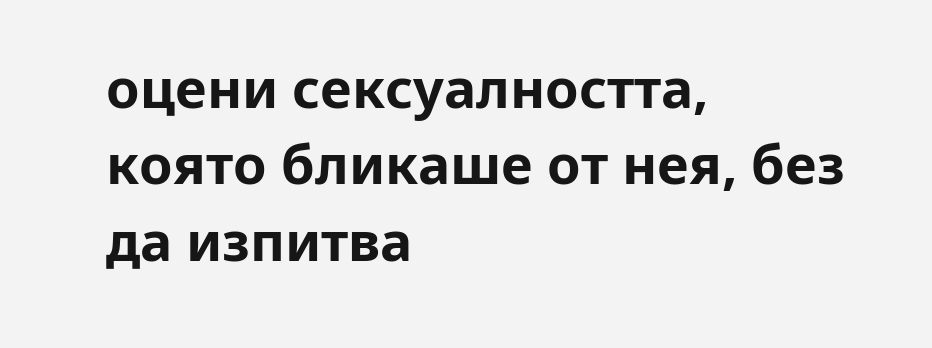оцени сексуалността, която бликаше от нея, без да изпитва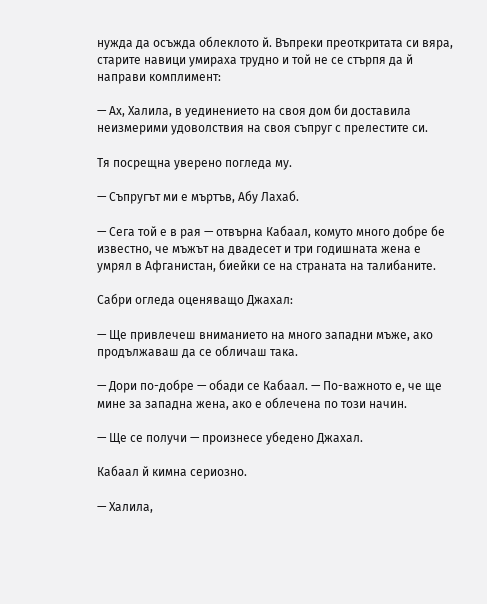нужда да осъжда облеклото й. Въпреки преоткритата си вяра, старите навици умираха трудно и той не се стърпя да й направи комплимент:

— Ах, Халила, в уединението на своя дом би доставила неизмерими удоволствия на своя съпруг с прелестите си.

Тя посрещна уверено погледа му.

— Съпругът ми е мъртъв, Абу Лахаб.

— Сега той е в рая — отвърна Кабаал, комуто много добре бе известно, че мъжът на двадесет и три годишната жена е умрял в Афганистан, биейки се на страната на талибаните.

Сабри огледа оценяващо Джахал:

— Ще привлечеш вниманието на много западни мъже, ако продължаваш да се обличаш така.

— Дори по-добре — обади се Кабаал. — По-важното е, че ще мине за западна жена, ако е облечена по този начин.

— Ще се получи — произнесе убедено Джахал.

Кабаал й кимна сериозно.

— Халила,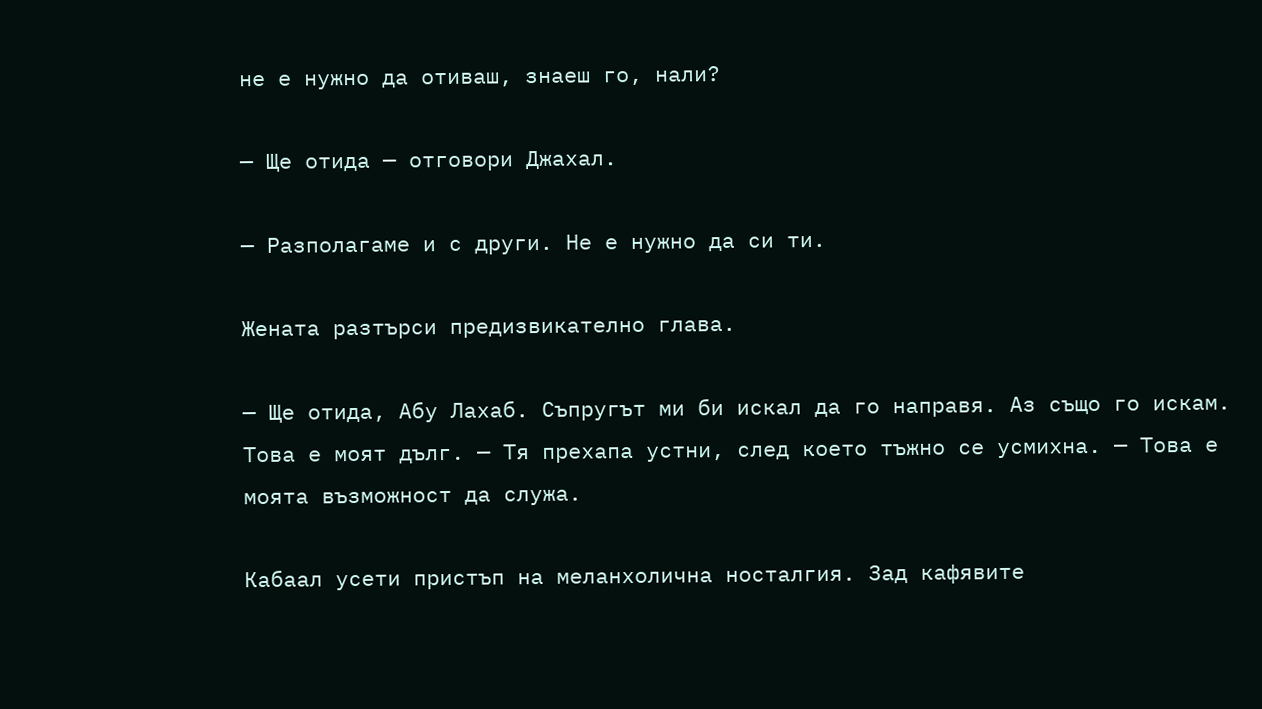не е нужно да отиваш, знаеш го, нали?

— Ще отида — отговори Джахал.

— Разполагаме и с други. Не е нужно да си ти.

Жената разтърси предизвикателно глава.

— Ще отида, Абу Лахаб. Съпругът ми би искал да го направя. Аз също го искам. Това е моят дълг. — Тя прехапа устни, след което тъжно се усмихна. — Това е моята възможност да служа.

Кабаал усети пристъп на меланхолична носталгия. Зад кафявите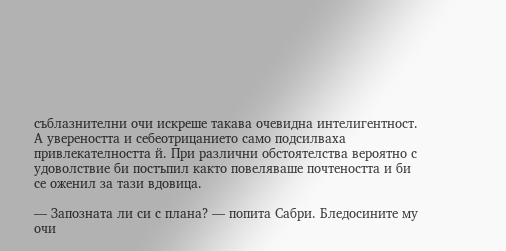съблазнителни очи искреше такава очевидна интелигентност. А увереността и себеотрицанието само подсилваха привлекателността й. При различни обстоятелства вероятно с удоволствие би постъпил както повеляваше почтеността и би се оженил за тази вдовица.

— Запозната ли си с плана? — попита Сабри. Бледосините му очи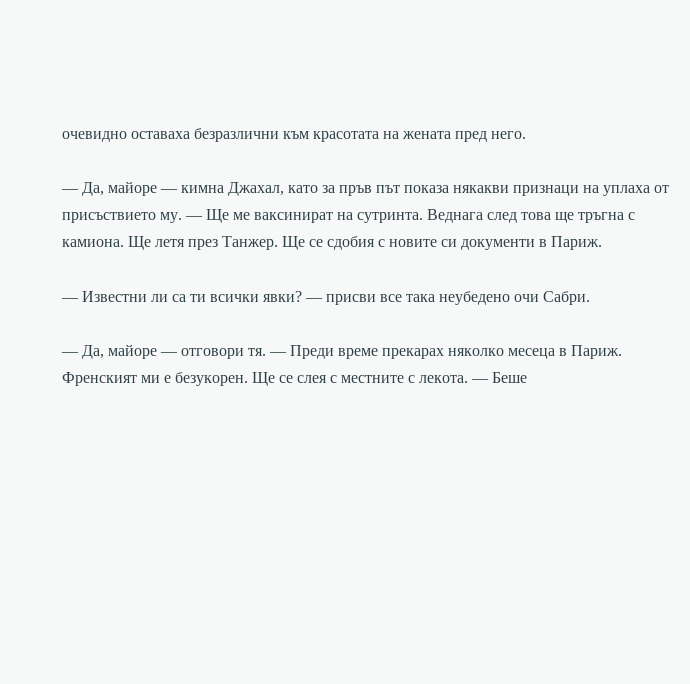очевидно оставаха безразлични към красотата на жената пред него.

— Да, майоре — кимна Джахал, като за пръв път показа някакви признаци на уплаха от присъствието му. — Ще ме ваксинират на сутринта. Веднага след това ще тръгна с камиона. Ще летя през Танжер. Ще се сдобия с новите си документи в Париж.

— Известни ли са ти всички явки? — присви все така неубедено очи Сабри.

— Да, майоре — отговори тя. — Преди време прекарах няколко месеца в Париж. Френският ми е безукорен. Ще се слея с местните с лекота. — Беше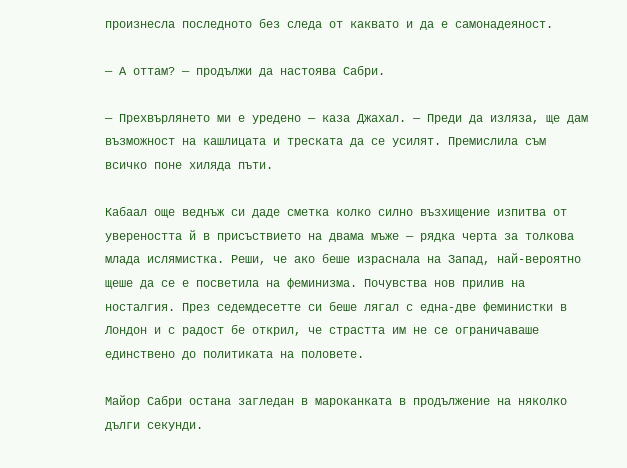произнесла последното без следа от каквато и да е самонадеяност.

— А оттам? — продължи да настоява Сабри.

— Прехвърлянето ми е уредено — каза Джахал. — Преди да изляза, ще дам възможност на кашлицата и треската да се усилят. Премислила съм всичко поне хиляда пъти.

Кабаал още веднъж си даде сметка колко силно възхищение изпитва от увереността й в присъствието на двама мъже — рядка черта за толкова млада ислямистка. Реши, че ако беше израснала на Запад, най-вероятно щеше да се е посветила на феминизма. Почувства нов прилив на носталгия. През седемдесетте си беше лягал с една-две феминистки в Лондон и с радост бе открил, че страстта им не се ограничаваше единствено до политиката на половете.

Майор Сабри остана загледан в мароканката в продължение на няколко дълги секунди.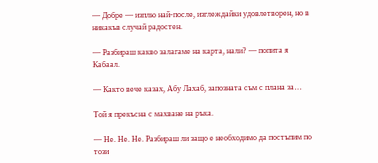— Добре — изплю най-после, изглеждайки удовлетворен, но в никакъв случай радостен.

— Разбираш какво залагаме на карта, нали? — попита я Кабаал.

— Както вече казах, Абу Лахаб, запозната съм с плана за…

Той я прекъсна с махване на ръка.

— Не. Не. Не. Разбираш ли защо е необходимо да постъпим по този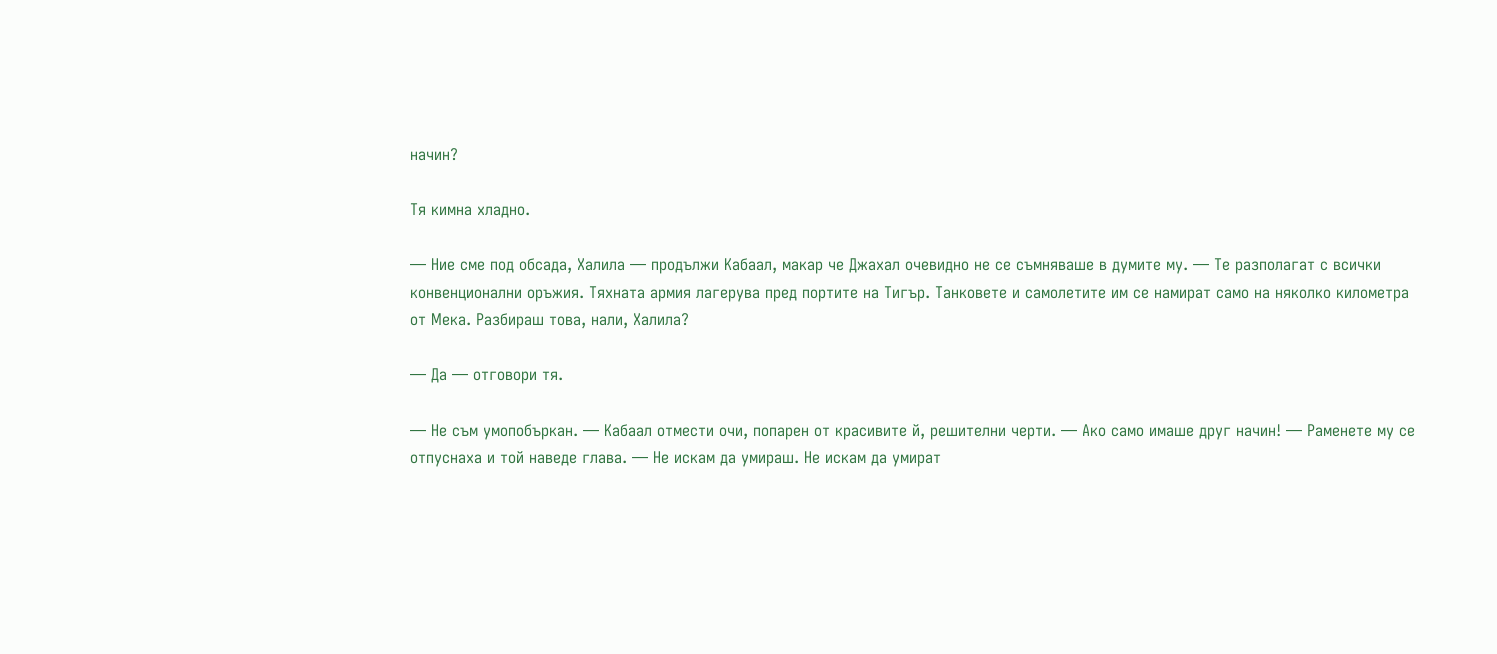начин?

Тя кимна хладно.

— Ние сме под обсада, Халила — продължи Кабаал, макар че Джахал очевидно не се съмняваше в думите му. — Те разполагат с всички конвенционални оръжия. Тяхната армия лагерува пред портите на Тигър. Танковете и самолетите им се намират само на няколко километра от Мека. Разбираш това, нали, Халила?

— Да — отговори тя.

— Не съм умопобъркан. — Кабаал отмести очи, попарен от красивите й, решителни черти. — Ако само имаше друг начин! — Раменете му се отпуснаха и той наведе глава. — Не искам да умираш. Не искам да умират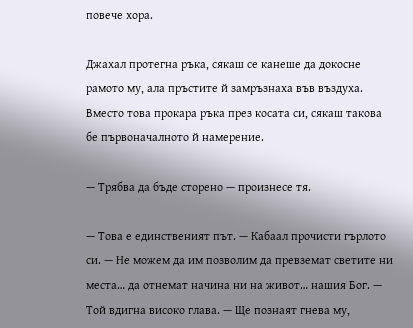повече хора.

Джахал протегна ръка, сякаш се канеше да докосне рамото му, ала пръстите й замръзнаха във въздуха. Вместо това прокара ръка през косата си, сякаш такова бе първоначалното й намерение.

— Трябва да бъде сторено — произнесе тя.

— Това е единственият път. — Кабаал прочисти гърлото си. — Не можем да им позволим да превземат светите ни места… да отнемат начина ни на живот… нашия Бог. — Той вдигна високо глава. — Ще познаят гнева му,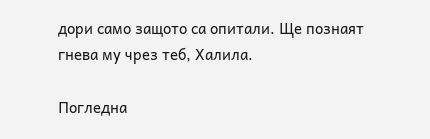дори само защото са опитали. Ще познаят гнева му чрез теб, Халила.

Погледна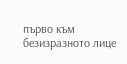първо към безизразното лице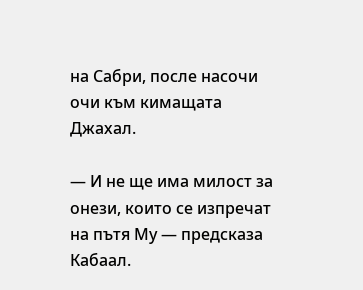на Сабри, после насочи очи към кимащата Джахал.

— И не ще има милост за онези, които се изпречат на пътя Му — предсказа Кабаал.